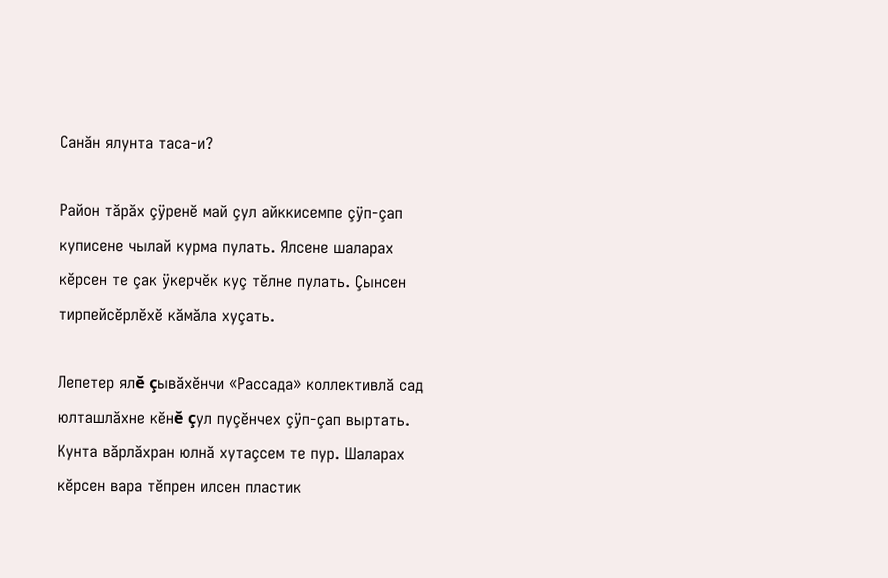Санăн ялунта таса-и?

Район тăрăх çÿренĕ май çул айккисемпе çÿп-çап куписене чылай курма пулать. Ялсене шаларах кĕрсен те çак ÿкерчĕк куç тĕлне пулать. Çынсен тирпейсĕрлĕхĕ кăмăла хуçать.

Лепетер ялĕ çывăхĕнчи «Рассада» коллективлă сад юлташлăхне кĕнĕ çул пуçĕнчех çÿп-çап выртать. Кунта вăрлăхран юлнă хутаçсем те пур. Шаларах кĕрсен вара тĕпрен илсен пластик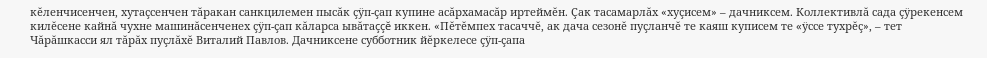кĕленчисенчен, хутаçсенчен тăракан санкцилемен пысăк çÿп-çап купине асăрхамасăр иртеймĕн. Çак тасамарлăх «хуçисем» – дачниксем. Коллективлă сада çÿрекенсем килĕсене кайнă чухне машинăсенченех çÿп-çап кăларса ывăтаççĕ иккен. «Пĕтĕмпех тасаччĕ, ак дача сезонĕ пуçланчĕ те каяш куписем те «ÿссе тухрĕç», – тет Чăрăшкасси ял тăрăх пуçлăхĕ Виталий Павлов. Дачниксене субботник йĕркелесе çÿп-çапа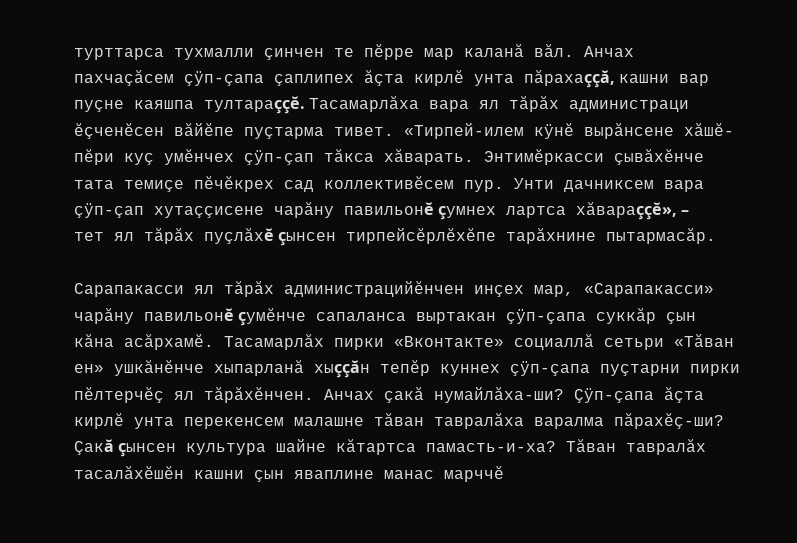турттарса тухмалли çинчен те пĕрре мар каланă вăл. Анчах пахчаçăсем çÿп-çапа çаплипех ăçта кирлĕ унта пăрахаççă, кашни вар пуçне каяшпа тултараççĕ. Тасамарлăха вара ял тăрăх администраци ĕçченĕсен вăйĕпе пуçтарма тивет. «Тирпей-илем кÿнĕ вырăнсене хăшĕ-пĕри куç умĕнчех çÿп-çап тăкса хăварать. Энтимĕркасси çывăхĕнче тата темиçе пĕчĕкрех сад коллективĕсем пур. Унти дачниксем вара çÿп-çап хутаççисене чарăну павильонĕ çумнех лартса хăвараççĕ», – тет ял тăрăх пуçлăхĕ çынсен тирпейсĕрлĕхĕпе тарăхнине пытармасăр.

Сарапакасси ял тăрăх администрацийĕнчен инçех мар, «Сарапакасси» чарăну павильонĕ çумĕнче сапаланса выртакан çÿп-çапа суккăр çын кăна асăрхамĕ. Тасамарлăх пирки «Вконтакте» социаллă сетьри «Тăван ен» ушкăнĕнче хыпарланă хыççăн тепĕр куннех çÿп-çапа пуçтарни пирки пĕлтерчĕç ял тăрăхĕнчен. Анчах çакă нумайлăха-ши? Çÿп-çапа ăçта кирлĕ унта перекенсем малашне тăван тавралăха варалма пăрахĕç-ши? Çакă çынсен культура шайне кăтартса памасть-и-ха? Тăван тавралăх тасалăхĕшĕн кашни çын яваплине манас марччĕ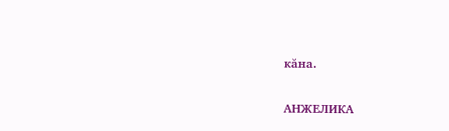кăна.

АНЖЕЛИКА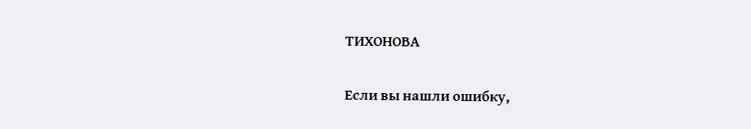ТИХОНОВА

Если вы нашли ошибку,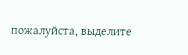пожалуйста, выделите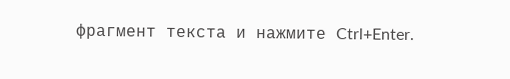фрагмент текста и нажмите Ctrl+Enter.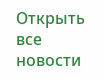Открыть все новости